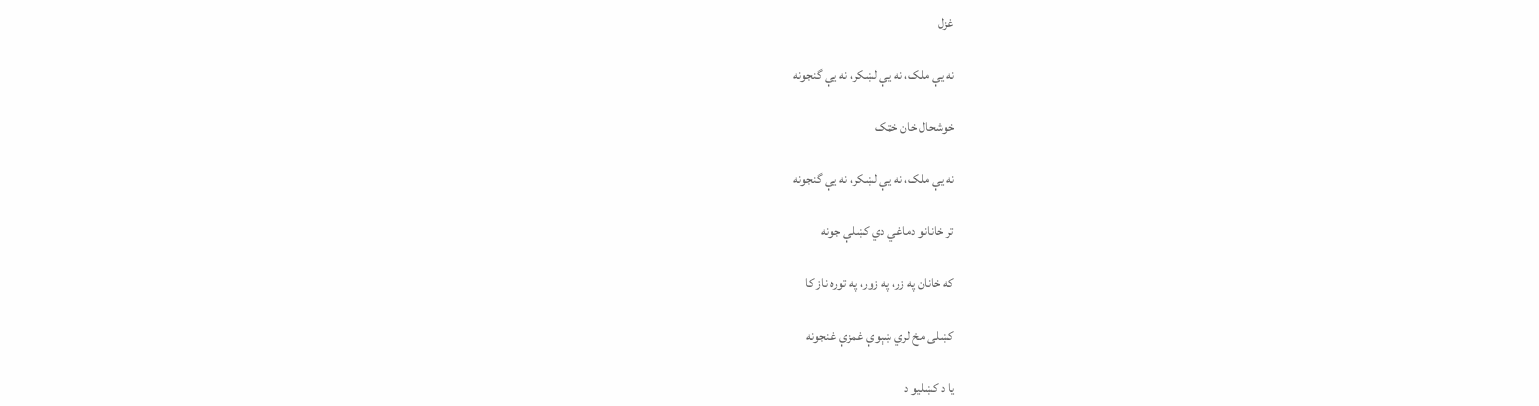غزل

نه يې ملک، نه يې لښکر، نه يې گنجونه

خوشحال خان خټک

نه يې ملک، نه يې لښکر، نه يې گنجونه

تر خانانو دماغي دي کښلې جونه

که خانان په زر، په زور، په توره ناز کا

کښلی مخ لري ښېوې غمزې غنجونه

يا د کښليو د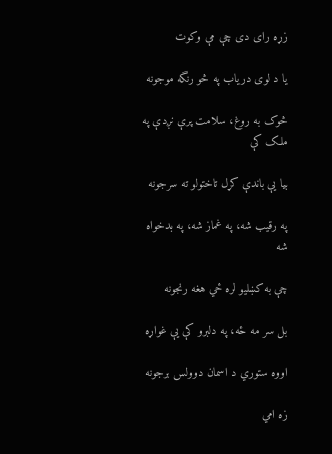زړه رای دی چې مې وکوت

يا د لوی درياب په څو رنگه موجونه

څوک به روغ، سلامت پرې نږدې په ملک کې

بيا يې باندې کړل تاختولو ته سرجونه

په رقيب شه، په غماز شه، په بدخواه شه

چې به کښليو لره ځي هغه رنجونه

بل سر مه ځه، په دلبرو کې يې غواړه

اووه ستوري د اسمان دوولس برجونه

زه امي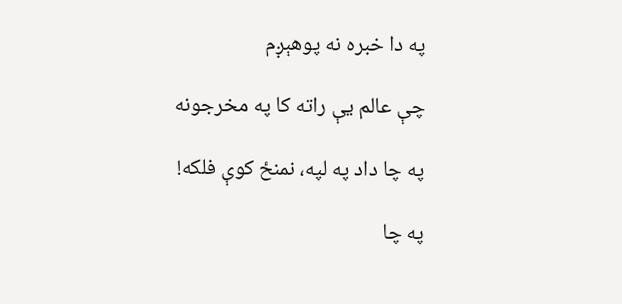په دا خبره نه پوهېږم

چې عالم يې راته کا په مخرجونه

په چا داد په لپه، نمنځ کوې فلکه!

په چا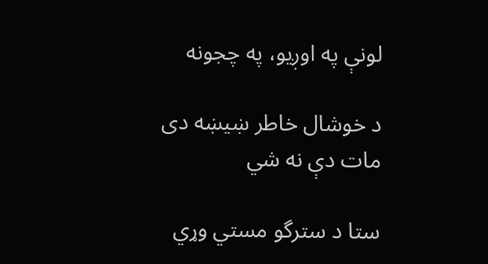لونې په اوږيو، په چجونه

د خوشال خاطر ښيښه دی مات دې نه شي

ستا د سترگو مستي وړي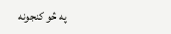په څو کنجونه